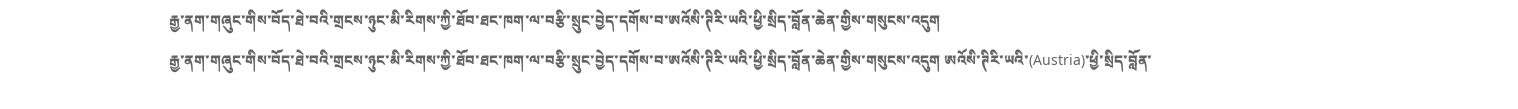རྒྱ་ནག་གཞུང་གིས་བོད་ཐེ་བའི་གྲངས་ཉུང་མི་རིགས་ཀྱི་ཐོབ་ཐང་ཁག་ལ་བརྩི་སྲུང་བྱེད་དགོས་བ་ཨའོསི་ཊིརི་ཡའི་ཕྱི་སྲིད་བློན་ཆེན་གྱིས་གསུངས་འདུག
རྒྱ་ནག་གཞུང་གིས་བོད་ཐེ་བའི་གྲངས་ཉུང་མི་རིགས་ཀྱི་ཐོབ་ཐང་ཁག་ལ་བརྩི་སྲུང་བྱེད་དགོས་བ་ཨའོསི་ཊིརི་ཡའི་ཕྱི་སྲིད་བློན་ཆེན་གྱིས་གསུངས་འདུག ཨའོསི་ཊིརི་ཡའི་(Austria)་ཕྱི་སྲིད་བློན་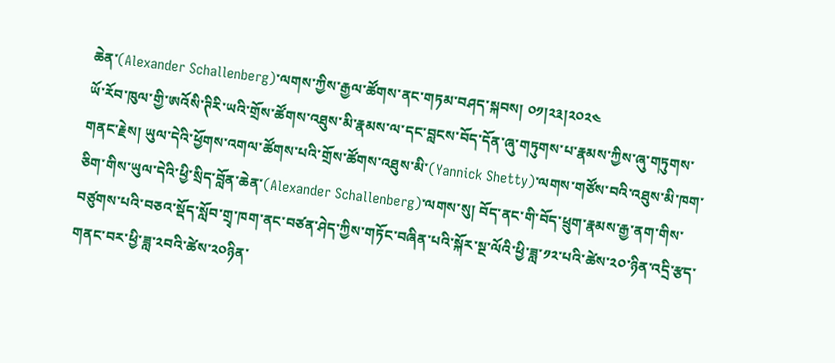ཆེན་(Alexander Schallenberg)་ལགས་ཀྱིས་རྒྱལ་ཚོགས་ནང་གཏམ་བཤད་སྐབས། ༠༡།༢༣།༢༠༢༤
ཡོ་རོབ་ཁུལ་གྱི་ཨའོསི་ཊིརི་ཡའི་གྲོས་ཚོགས་འཐུས་མི་རྣམས་ལ་དང་བླངས་བོད་དོན་ཞུ་གཏུགས་པ་རྣམས་ཀྱིས་ཞུ་གཏུགས་གནང་རྗེས། ཡུལ་དེའི་ཕྱོགས་འགལ་ཚོགས་པའི་གྲོས་ཚོགས་འཐུས་མི་(Yannick Shetty)་ལགས་གཙོས་བའི་འཐུས་མི་ཁག་ཅིག་གིས་ཡུལ་དེའི་ཕྱི་སྲིད་བློན་ཆེན་(Alexander Schallenberg)་ལགས་སུ། བོད་ནང་གི་བོད་ཕྲུག་རྣམས་རྒྱ་ནག་གིས་བཙུགས་པའི་བཅའ་སྡོད་སློབ་གྲྭ་ཁག་ནང་བཙན་ཤེད་ཀྱིས་གཏོང་བཞིན་པའི་སྐོར་སྔ་ལོའི་ཕྱི་ཟླ་༡༢་པའི་ཚེས་༢༠་ཉིན་འདྲི་རྩད་གནང་བར་ཕྱི་ཟླ་༢བའི་ཚེས་༢༠ཉིན་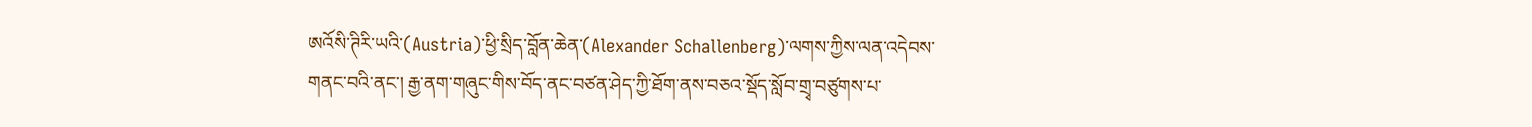ཨའོསི་ཊིརི་ཡའི་(Austria)་ཕྱི་སྲིད་བློན་ཆེན་(Alexander Schallenberg)་ལགས་ཀྱིས་ལན་འདེབས་གནང་བའི་ནང་། རྒྱ་ནག་གཞུང་གིས་བོད་ནང་བཙན་ཤེད་ཀྱི་ཐོག་ནས་བཅའ་སྡོད་སློབ་གྲྭ་བཙུགས་པ་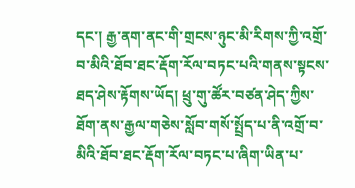དང་། རྒྱ་ནག་ནང་གི་གྲངས་ཉུང་མི་རིགས་ཀྱི་འགྲོ་བ་མིའི་ཐོབ་ཐང་རྡོག་རོལ་བཏང་པའི་གནས་སྟངས་ཐད་ཤེས་རྟོགས་ཡོད། ཕྲུ་གུ་ཚོར་བཙན་ཤེད་ཀྱིས་ཐོག་ནས་རྒྱལ་གཅེས་སློབ་གསོ་སྤྲོད་པ་ནི་འགྲོ་བ་མིའི་ཐོབ་ཐང་རྡོག་རོལ་བཏང་པ་ཞིག་ཡིན་པ་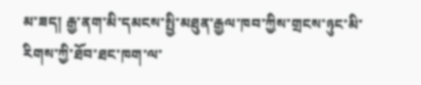མ་ཟད། རྒྱ་ནག་མི་དམངས་སྤྱི་མཐུན་རྒྱལ་ཁབ་ཀྱིས་གྲངས་ཉུང་མི་རིགས་ཀྱི་ཐོབ་ཐང་ཁག་ལ་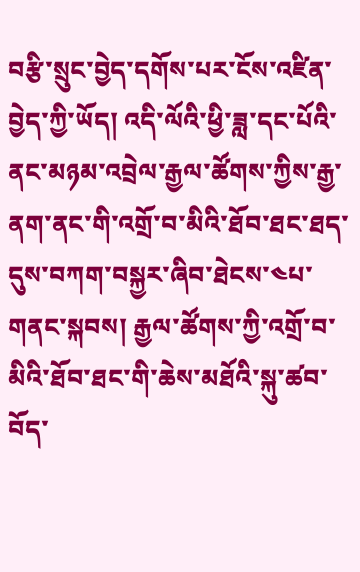བརྩི་སྲུང་བྱེད་དགོས་པར་ངོས་འཛིན་བྱེད་ཀྱི་ཡོད། འདི་ལོའི་ཕྱི་ཟླ་དང་པོའི་ནང་མཉམ་འབྲེལ་རྒྱལ་ཚོགས་ཀྱིས་རྒྱ་ནག་ནང་གི་འགྲོ་བ་མིའི་ཐོབ་ཐང་ཐད་དུས་བཀག་བསྐྱར་ཞིབ་ཐེངས་༤པ་གནང་སྐབས། རྒྱལ་ཚོགས་ཀྱི་འགྲོ་བ་མིའི་ཐོབ་ཐང་གི་ཆེས་མཐོའི་སྐུ་ཚབ་བོད་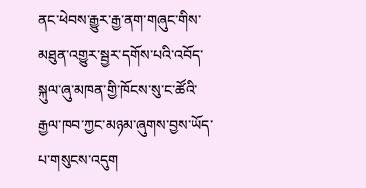ནང་ཕེབས་རྒྱུར་རྒྱ་ནག་གཞུང་གིས་མཐུན་འགྱུར་སྦྱར་དགོས་པའི་འབོད་སྐུལ་ཞུ་མཁན་གྱི་ཁོངས་སུ་ང་ཚོའི་རྒྱལ་ཁབ་ཀྱང་མཉམ་ཞུགས་བྱས་ཡོད་པ་གསུངས་འདུག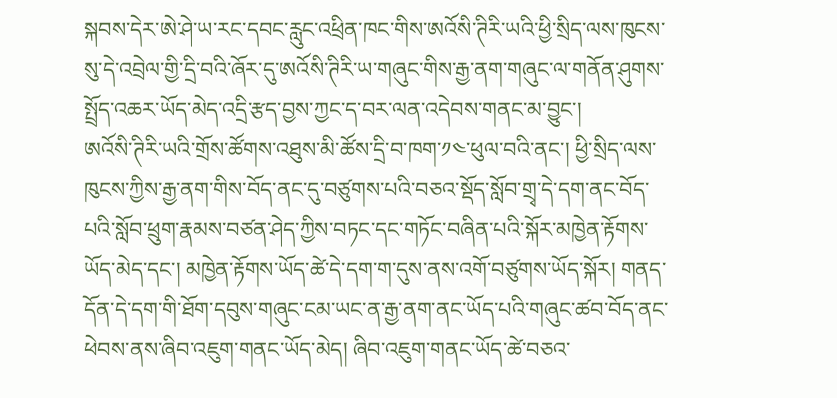སྐབས་དེར་ཨེ་ཤེ་ཡ་རང་དབང་རླུང་འཕྲིན་ཁང་གིས་ཨའོསི་ཊིརི་ཡའི་ཕྱི་སྲིད་ལས་ཁུངས་སུ་དེ་འབྲེལ་གྱི་དྲི་བའི་ཞོར་དུ་ཨའོསི་ཊིརི་ཡ་གཞུང་གིས་རྒྱ་ནག་གཞུང་ལ་གནོན་ཤུགས་སྤྲོད་འཆར་ཡོད་མེད་འདྲི་རྩད་བྱས་ཀྱང་ད་བར་ལན་འདེབས་གནང་མ་བྱུང་།
ཨའོསི་ཊིརི་ཡའི་གྲོས་ཚོགས་འཐུས་མི་ཚོས་དྲི་བ་ཁག་༡༤་ཕུལ་བའི་ནང་། ཕྱི་སྲིད་ལས་ཁུངས་ཀྱིས་རྒྱ་ནག་གིས་བོད་ནང་དུ་བཙུགས་པའི་བཅའ་སྡོད་སློབ་གྲྭ་དེ་དག་ནང་བོད་པའི་སློབ་ཕྲུག་རྣམས་བཙན་ཤེད་ཀྱིས་བཏང་དང་གཏོང་བཞིན་པའི་སྐོར་མཁྱེན་རྟོགས་ཡོད་མེད་དང་། མཁྱེན་རྟོགས་ཡོད་ཚེ་དེ་དག་ག་དུས་ནས་འགོ་བཙུགས་ཡོད་སྐོར། གནད་དོན་དེ་དག་གི་ཐོག་དབུས་གཞུང་ངམ་ཡང་ན་རྒྱ་ནག་ནང་ཡོད་པའི་གཞུང་ཚབ་བོད་ནང་ཕེབས་ནས་ཞིབ་འཇུག་གནང་ཡོད་མེད། ཞིབ་འཇུག་གནང་ཡོད་ཚེ་བཅའ་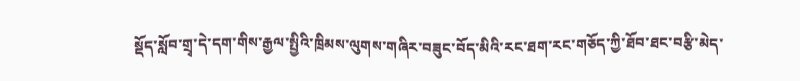སྡོད་སློབ་གྲྭ་དེ་དག་གིས་རྒྱལ་སྤྱིའི་ཁྲིམས་ལུགས་གཞིར་བཟུང་བོད་མིའི་རང་ཐག་རང་གཅོད་ཀྱི་ཐོབ་ཐང་བརྩི་མེད་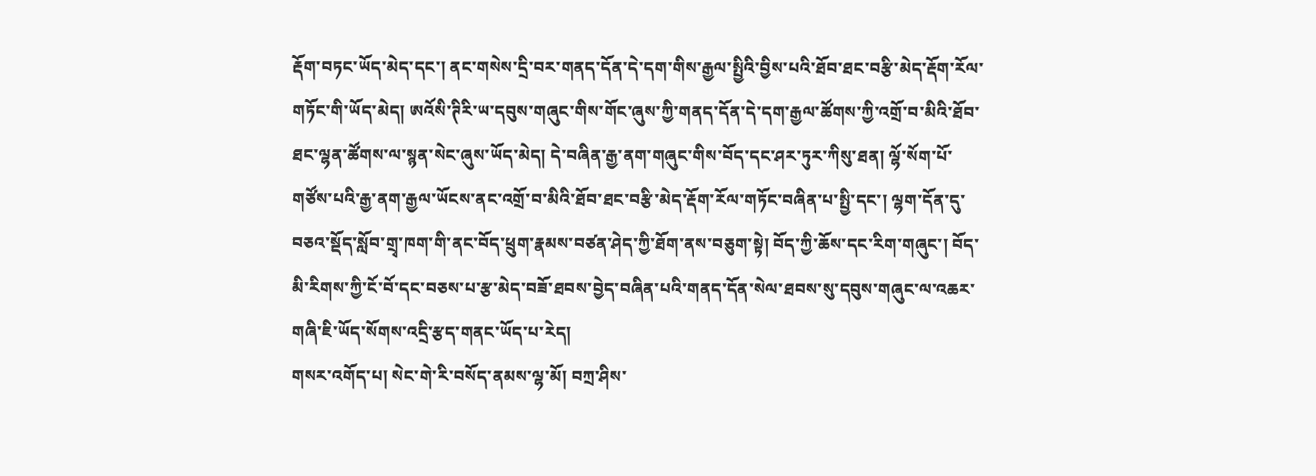རྡོག་བཏང་ཡོད་མེད་དང་། ནང་གསེས་དྲི་བར་གནད་དོན་དེ་དག་གིས་རྒྱལ་སྤྱིའི་བྱིས་པའི་ཐོབ་ཐང་བརྩི་མེད་རྡོག་རོལ་གཏོང་གི་ཡོད་མེད། ཨའོསི་ཊིརི་ཡ་དབུས་གཞུང་གིས་གོང་ཞུས་ཀྱི་གནད་དོན་དེ་དག་རྒྱལ་ཚོགས་ཀྱི་འགྲོ་བ་མིའི་ཐོབ་ཐང་ལྷན་ཚོགས་ལ་སྙན་སེང་ཞུས་ཡོད་མེད། དེ་བཞིན་རྒྱ་ནག་གཞུང་གིས་བོད་དང་ཤར་ཏུར་ཀིསུ་ཐན། ལྷོ་སོག་པོ་གཙོས་པའི་རྒྱ་ནག་རྒྱལ་ཡོངས་ནང་འགྲོ་བ་མིའི་ཐོབ་ཐང་བརྩི་མེད་རྡོག་རོལ་གཏོང་བཞིན་པ་སྤྱི་དང་། ལྷག་དོན་དུ་བཅའ་སྡོད་སློབ་གྲྭ་ཁག་གི་ནང་བོད་ཕྲུག་རྣམས་བཙན་ཤེད་ཀྱི་ཐོག་ནས་བཅུག་སྟེ། བོད་ཀྱི་ཆོས་དང་རིག་གཞུང་། བོད་མི་རིགས་ཀྱི་ངོ་བོ་དང་བཅས་པ་རྩ་མེད་བཟོ་ཐབས་བྱེད་བཞིན་པའི་གནད་དོན་སེལ་ཐབས་སུ་དབུས་གཞུང་ལ་འཆར་གཞི་ཇི་ཡོད་སོགས་འདྲི་རྩད་གནང་ཡོད་པ་རེད།
གསར་འགོད་པ། སེང་གེ་རི་བསོད་ནམས་ལྷ་མོ། བཀྲ་ཤིས་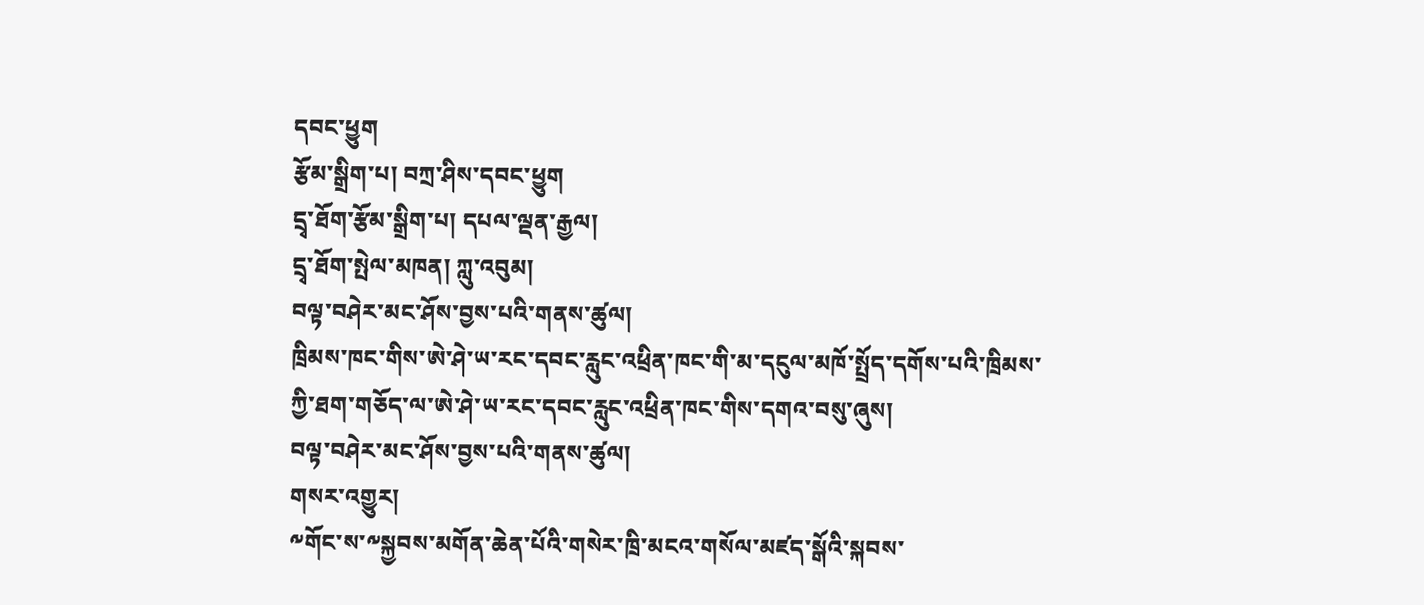དབང་ཕྱུག
རྩོམ་སྒྲིག་པ། བཀྲ་ཤིས་དབང་ཕྱུག
དྲྭ་ཐོག་རྩོམ་སྒྲིག་པ། དཔལ་ལྡན་རྒྱལ།
དྲྭ་ཐོག་སྤེལ་མཁན། ཀླུ་འབུམ།
བལྟ་བཤེར་མང་ཤོས་བྱས་པའི་གནས་ཚུལ།
ཁྲིམས་ཁང་གིས་ཨེ་ཤེ་ཡ་རང་དབང་རླུང་འཕྲིན་ཁང་གི་མ་དངུལ་མཁོ་སྤྲོད་དགོས་པའི་ཁྲིམས་ཀྱི་ཐག་གཅོད་ལ་ཨེ་ཤེ་ཡ་རང་དབང་རླུང་འཕྲིན་ཁང་གིས་དགའ་བསུ་ཞུས།
བལྟ་བཤེར་མང་ཤོས་བྱས་པའི་གནས་ཚུལ།
གསར་འགྱུར།
༸གོང་ས་༸སྐྱབས་མགོན་ཆེན་པོའི་གསེར་ཁྲི་མངའ་གསོལ་མཛད་སྒོའི་སྐབས་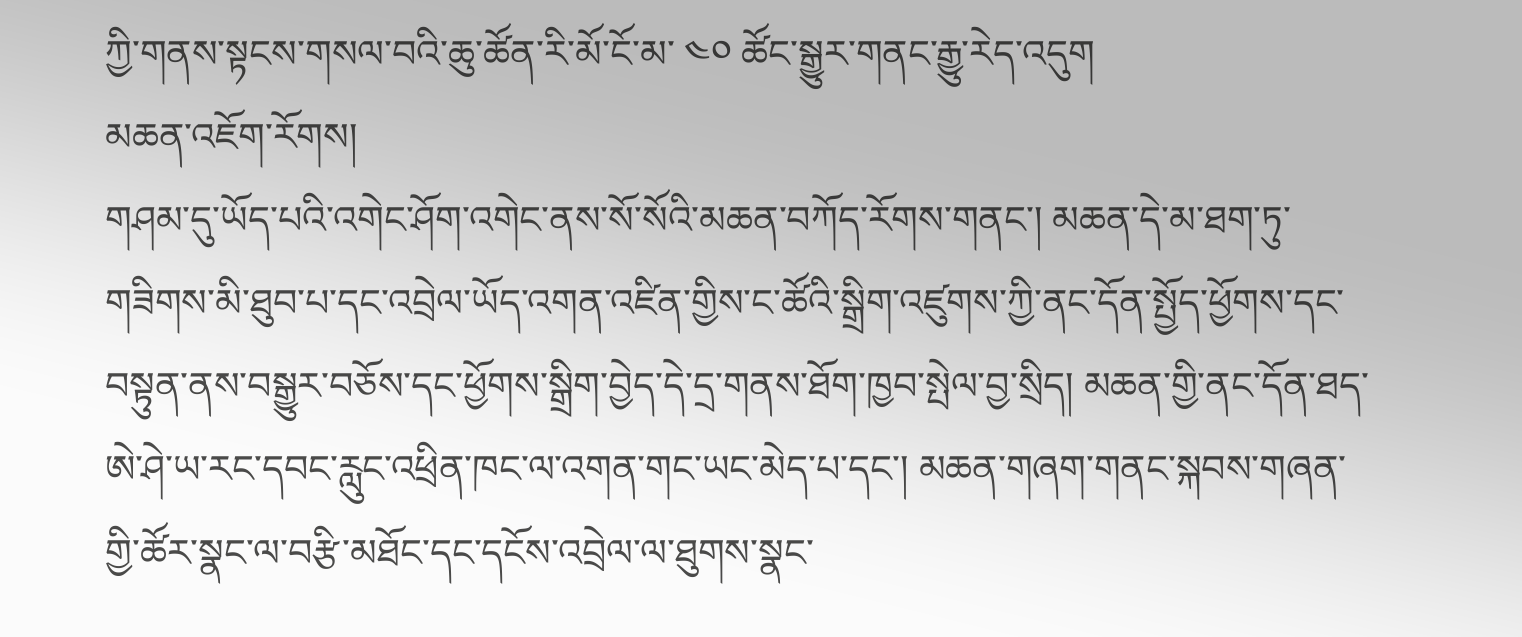ཀྱི་གནས་སྟངས་གསལ་བའི་ཆུ་ཚོན་རི་མོ་ངོ་མ་ ༤༠ ཚོང་སྒྱུར་གནང་རྒྱུ་རེད་འདུག
མཆན་འཇོག་རོགས།
གཤམ་དུ་ཡོད་པའི་འགེང་ཤོག་འགེང་ནས་སོ་སོའི་མཆན་བཀོད་རོགས་གནང་། མཆན་དེ་མ་ཐག་ཏུ་གཟིགས་མི་ཐུབ་པ་དང་འབྲེལ་ཡོད་འགན་འཛིན་གྱིས་ང་ཚོའི་སྒྲིག་འཛུགས་ཀྱི་ནང་དོན་སྤྱོད་ཕྱོགས་དང་བསྟུན་ནས་བསྒྱུར་བཅོས་དང་ཕྱོགས་སྒྲིག་བྱེད་དེ་དྲ་གནས་ཐོག་ཁྱབ་སྤེལ་བྱ་སྲིད། མཆན་གྱི་ནང་དོན་ཐད་ཨེ་ཤེ་ཡ་རང་དབང་རླུང་འཕྲིན་ཁང་ལ་འགན་གང་ཡང་མེད་པ་དང་། མཆན་གཞག་གནང་སྐབས་གཞན་གྱི་ཚོར་སྣང་ལ་བརྩི་མཐོང་དང་དངོས་འབྲེལ་ལ་ཐུགས་སྣང་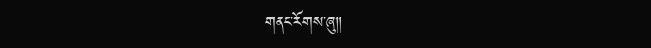གནང་རོགས་ཞུ༎